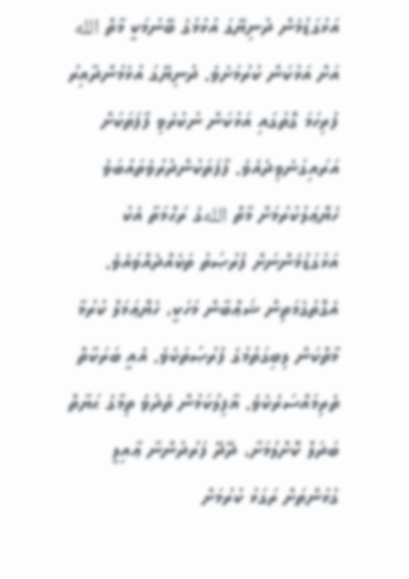އަޅުގަޑުމެން ދުނިޔޭގަ އުޅުމުގެ ބޭނުމަކީ މާތް الله އަށް އަޅުކަން ކުރުމަށެވެ. ދުނިޔޭގަ އުޅެމުންދާއިރު ފުރިހަމަ ގޮތުގައި އަޅުކަން ނުކުރެވި ފާފަތަކަށް އަރައިގަނެވިދެއެވެ. ފާފަތަކުންދުރުވެތައުބަވެ ހެޔޮޢަލުކުރުމަށް މާތް اللهގެ ރަޙްމަތާ އެކު އަޅުގަޑުމެންނަށް ފުރުޞަތު ތަކެއްދެއްވައެވެ. އެގޮތުގެމަތިން ޝަޢްބާން މަހަކީ، ހެޔޮޢަމަލް ކުރުމާ މާތްކަން ލިބިގަތުމުގެ ފުރުޞަތަކެވެ. އެއީ ބަރަކާތް ތެރިމައްސަރެކެވެ. ޣާފިލުކަމުން ތެދުވެ ތިމާގެ ޙަޔާތް ބަދަލް ކޮށްލުމަށާ، ދޭދޭ ފަރުދުންނާ ޢާއިލީ ގުޅުންތަށް ރަގަޅު ކުރުމަށް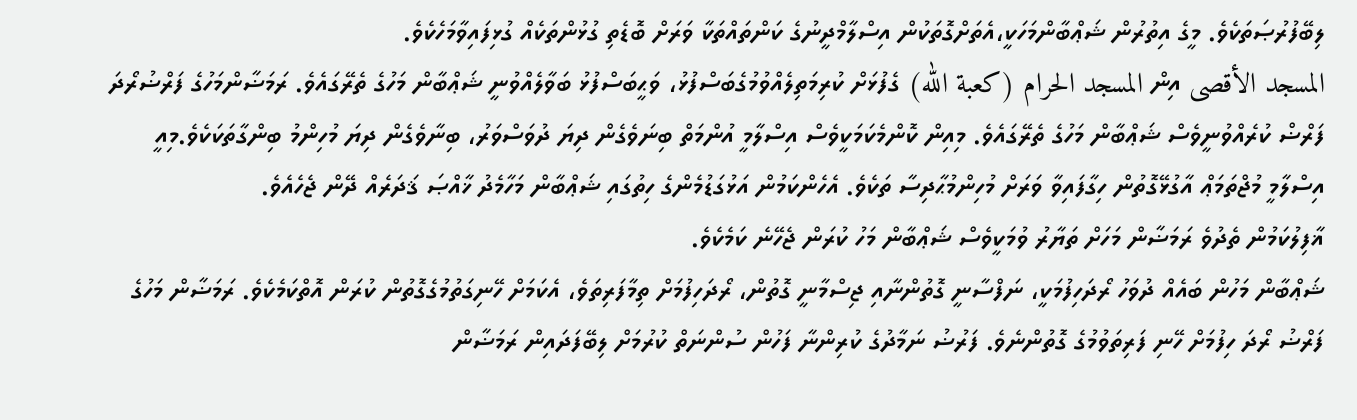ލިބޭފުރުޞަތަކެވެ. މީގެ އިތުރުން ޝަޢްބާންމަހަކީ،އެތަށްގޮތަކުން އިސްލާމްދީނުގެ ކަންތައްތަކާ ވަރަށް ބޮޑެތި ގުޅުންތަކެއް ގުޅިފައިވާމަހެކެވެ.
المسجد الأقصى އިން المسجد الحرام (كعبة الله) ގެފުޅަށް ކުރިމަތިލެއްވުމުގެބަސްފުޅު، ވަޙީބަސްފުޅު ބަވާލެއްވުނީ ޝަޢްބާން މަހުގެ ތެރޭގައެވެ. ރަމަޟާންމަހުގެ ފަރްޟުރޯދަ ފަރްޟް ކުރެއްވުނީވެސް ޝަޢްބާން މަހުގެ ތެރޭގައެވެ. މިއިން ކޮންމެކަމަކީވެސް އިސްލާމީ އުންމަތް ބިނަވެގެން ދިޔަ ދުވަސްވަރު، ބިނާވެގެން ދިޔަ މުހިންމު ބިންގާތަކަކެވެ.މިއީ އިސްލާމީ މުޖްތަމަޢް އާގުޅޭގޮތުން ހިގާފައިވާ ވަރަށް މުހިންމުޙާދިސާ ތަކެވެ. އެހެންކަމުން އަޅުގަޑުމެންގެ ހިތުގައި ޝަޢްބާން މަހާމެދު ޚާއްޞަ ޤަދަރެއް ދޭން ޖެހެއެވެ.
ޣާފިލުކަމުން ތެދުވެ ރަމަޟާން މަހަށް ތަޔާރު ވުމަކީވެސް ޝަޢްބާން މަހު ކުރަން ޖެހޭނެ ކަމެކެވެ.
ޝަޢްބާން މަހުން ބައެއް ދުވަހު ރޯދަހިފުމަކީ، ނަފްސާނީ ގޮތުންނާއި ޖިސްމާނީ ގޮތުން، ރޯދަހިފުމަށް ތިމާފަރިތަވެ، އެކަމަށް ހޭނިގަތުމުގެގޮތުން ކުރަން އޮތްކަމެކެވެ. ރަމަޟާން މަހުގެ ފަރްޟު ރޯދަ ހިފުމަށް ހޭނި ފަރިތަވުމުގެ ގޮތުންނެވެ. ފަރުޟު ނަމާދުގެ ކުރިންނާ ފަހުން ސުންނަތް ކުރުމަށް ލިބޭފަދައިން ރަމަޟާން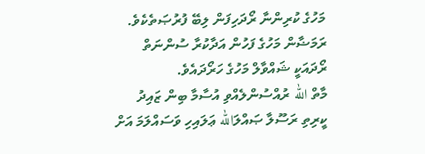މަހުގެ ކުރިންނާ ރޯދަހިފަން ލިބޭ ފުރުޞަތެކެވެ. ރަމަޟާން މަހުގެ ފަހުން އަދާކުރާ ސުންނަތް ރޯދައަކީ ޝައްވާލް މަހުގެ ހަރޯދައެވެ.
މާތް الله ރުއްސުންލެއްވި އުސާމާ ބިން ޒައިދު ކީރިތި ރަސޫލާ ޞައްލަالله ޢަލައިހި ވަސައްލަމަ އަށް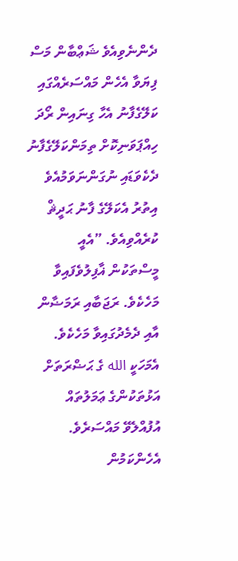ދެންނެވިއެވެ ޝަޢްބާން މަސް ފިޔަވާ އެހެން މައްސަރެއްގައި ކަލޭގެފާނު އެހާ ގިނައިން ރޯދަ ހިއްޕަވަނިކޮށް ތިމަންކަލޭގެފާނު ދެކެވަޑައި ނުގަންނަވަމުއެވެ އިތުރު އެކަލޭގެ ފާނު ޙަދީޘް ކުރެއްވިއެވެ. ”އެއީ މީސްތަކުން ޣާފިލުވެފައިވާ މަހެކެވެ. ރަޖަބާއި ރަމަޟާން އާއި ދެމެދުގައިވާ މަހެކެވެ. އެމަހަކީ الله ގެ ޙަޟްރަތަށް އަޅުތަކުންގެ ޢަމަލުތައް އުފުއްލެވޭ މައްސަރެވެ. އެހެންކަމުން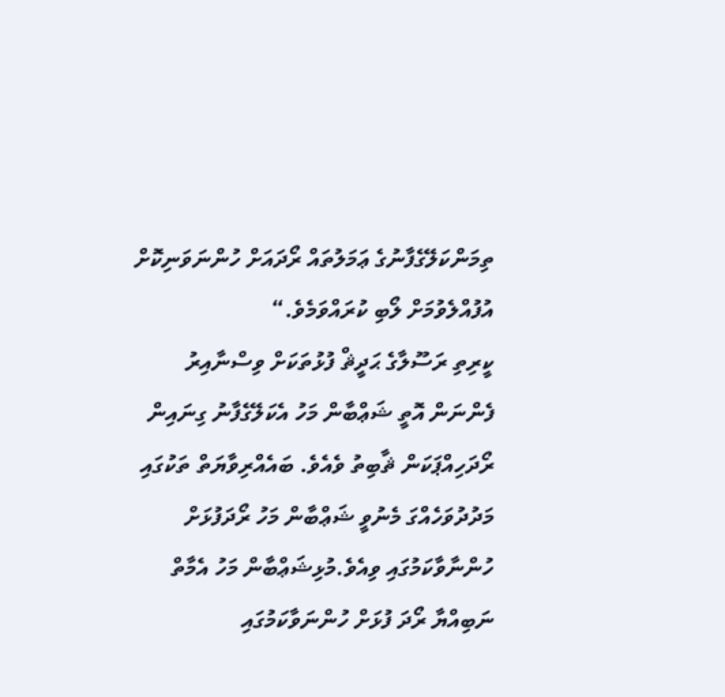ތިމަންކަލޭގެފާނުގެ ޢަމަލުތައް ރޯދައަށް ހުންނަވަނިކޮށް އުފުއްލެވުމަށް ލޯބި ކުރައްވަމެވެ.“
ކީރިތި ރަސޫލާގެ ޙަދީޘް ފުޅުތަކަށް ވިސްނާއިރު ފެންނަން އޮތީ ޝަޢްބާން މަހު އެކަލޭގެފާނު ގިނައިން ރޯދަހިއްޕަކަން ޘާބިތު ވެއެވެ. ބައެއްރިވާޔަތް ތަކުގައި މަދުދުވަހެއްގަ މެނުވީ ޝަޢްބާން މަހު ރޯދަފުޅަށް ހުންނާވާކަމުގައި ވިއެވެ.މުޅިޝަޢްބާން މަހު އެމާތް ނަބިއްޔާ ރޯދަ ފުޅަށް ހުންނަވާކަމުގައި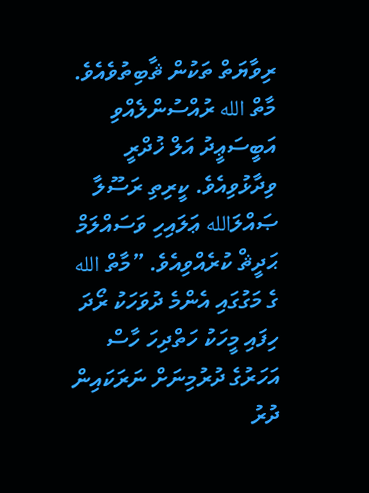ރިވާޔަތް ތަކުން ޘާބިތުވެއެވެ.
މާތް الله ރުއްސުންލެއްވި އަބީސަޢީދު އަލް ޚުދްރީ ވިދާޅުވިއެވެ. ކީރިތި ރަސޫލާ ޞައްލަالله ޢަލައިހި ވަސައްލަމް ޙަދީޘް ކުރެއްވިއެވެ. ”މާތް الله ގެ މަގުގައި އެންމެ ދުވަހަކު ރޯދަ ހިފައި މީހަކު ހަތްދިހަ ހާސް އަހަރުގެ ދުރުމިނަށް ނަރަކައިން ދުރު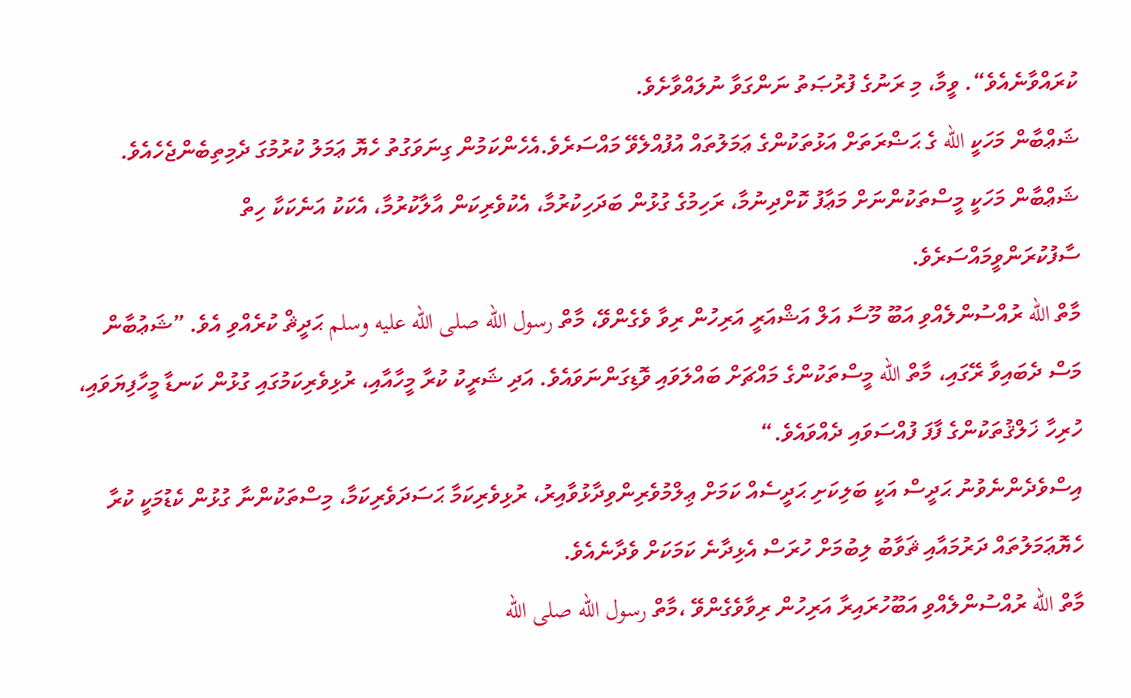ކުރައްވާނެއެވެ“. ވީމާ، މި ރަނުގެ ފުރުޞަތު ނަންގަވާ ނުލައްވާށެވެ.
ޝަޢްބާން މަހަކީ الله ގެ ޙަޟްރަތަށް އަޅުތަކުންގެ ޢަމަލުތައް އުފުއްލެވޭ މައްސަރެވެ.އެހެންކަމުން ގިނަވަގުތު ހެޔޮ ޢަމަލު ކުރުމުގަ ދެމިތިބެންޖެހެއެވެ. ޝަޢްބާން މަހަކީ މީސްތަކުންނަށް މަޢާފު ކޮށްދިނުމާ، ރަހިމުގެ ގުޅުން ބަދަހިކުރުމާ، އެކުވެރިކަން އާލާކުރުމާ، އެކަކު އަނެކަކާ ހިތް ސާފުކުރަންވީމައްސަރެވެ.
މާތް الله ރުއްސުންލެއްވި އަބޫ މޫސާ އަލް އަޝްއަރީ އަރިހުން ރިވާ ވެގެންވޭ، މާތް رسول الله صلى الله عليه وسلم ޙަދީޘް ކުރެއްވި އެވެ. ”ޝަޢުބާން މަސް ދެބައިވާ ރޭގައި، މާތް الله މީސްތަކުންގެ މައްޗަށް ބައްލަވައި ވޮޑިގަންނަވައެވެ. އަދި ޝަރީކު ކުރާ މީހާއާއި، ރުޅިވެރިކަމުގައި ގުޅުން ކަނޑާ މީހާފިޔަވައި، ހުރިހާ ޚަލްޤުތަކުންގެ ފާފަ ފުއްސަވައި ދެއްވައެވެ.“
އިސްވެދެންނެވުނު ޙަދީސް އަކީ ބަލިކަށި ޙަދީސެއް ކަމަށް ޢިލްމުވެރިންވިދާޅުވާއިރު، ރުޅިވެރިކަމާ ޙަސަދަވެރިކަމާ، މިސްތަކުންނާ ގުޅުން ކެޑުމަކީ ކުރާ ހެޔޮޢަމަލުތައް ދަރުމައާއި ޘަވާބު ލިބުމަށް ހުރަސް އެޅިދާނެ ކަމަކަށް ވެދާނެއެވެ.
މާތް الله ރުއްސުންލެއްވި އަބޫހުރައިރާ އަރިހުން ރިވާވެގެންވޭ ،މާތް رسول الله صلى الله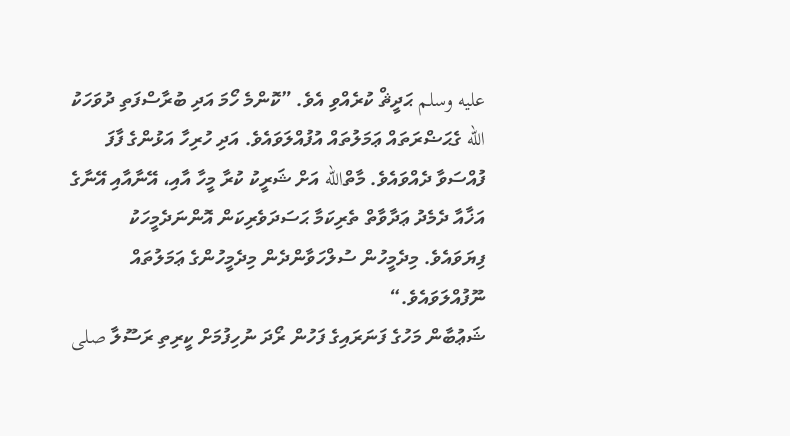عليه وسلم ޙަދީޘް ކުރެއްވި އެވެ. ”ކޮންމެ ހޯމަ އަދި ބުރާސްފަތި ދުވަހަކު الله ގެޙަޟްރަތައް ޢަމަލުތައް އުފުއްލަވައެވެ. އަދި ހުރިހާ އަޅުންގެ ފާފަ ފުއްސަވާ ދެއްވައެވެ. މާތްالله އަށް ޝަރީކު ކުރާ މީހާ އާއި، އޭނާއާއި އޭނާގެ އަޚާއާ ދެމެދު ޢަދާވާތް ތެރިކަމާ ޙަސަދަވެރިކަން އޮންނަދެމީހަކު ފިޔަވައެވެ. މިދެމީހުން ސުލްހަވާންދެން މިދެމީހުންގެ ޢަމަލުތައް ނޫފުއްލަވައެވެ.“
ޝަޢުބާން މަހުގެ ފަނަރައިގެ ފަހުން ރޯދަ ނުހިފުމަށް ކީރިތި ރަސޫލާ صلى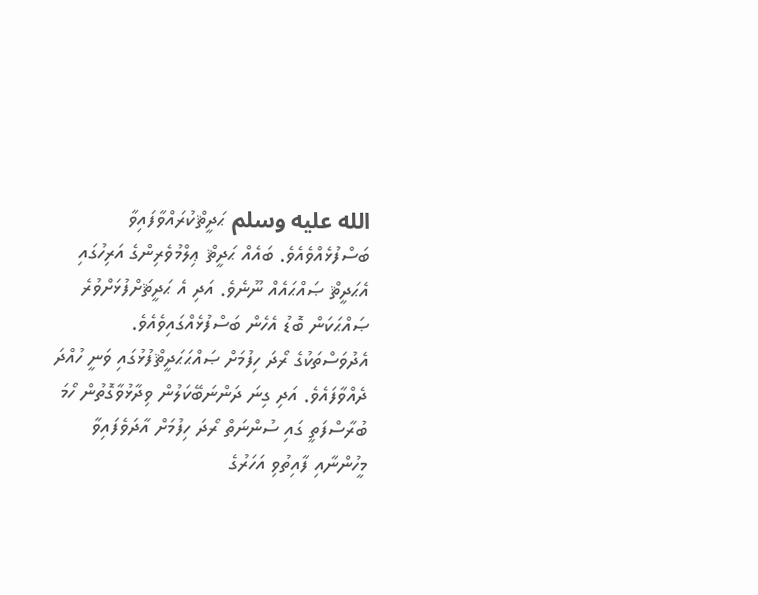الله عليه وسلم ޙަދީޘްކުރައްވާފައިވާ ބަސްފުޅެއްވެއެވެ. ބައެއް ޙަދީޘް ޢިލްމުވެރިންގެ އަރިހުގައި އެޙަދީޘް ޞައްޙައެއް ނޫނެވެ. އަދި އެ ޙަދީޘަށްފުޅަށްވުރެ ޞައްޙަކަން ބޮޑު އެހެން ބަސްފުޅެއްގައިވެއެވެ.
އެދުވަސްތަކުގެ ރޯދަ ހިފުމަށް ޞައްޙަޙަދީޘްފުޅުގައި ވަނީ ހުއްދަ ދެއްވާފައެވެ. އަދި ގިނަ ދަންނަބޭކަލުން ވިދާޅުވާގޮތުން ހޯމަ ބުރާސްފަތީ ގައި ސުންނަތް ރޯދަ ހިފުމަށް އާދަވެފައިވާ މީހުންނާއި ފާއިތުވި އަހަރުގެ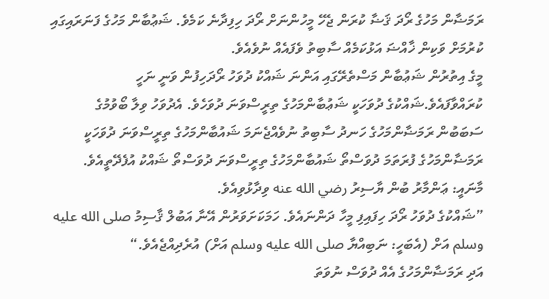ރަމަޟާން މަހުގެ ރޯދަ ޤަޟާ ކުރަން ޖެހޭ މީހުންނަށް ރޯދަ ހިފިދާނެ ކަމެވެ. ޝަޢުބާން މަހުގެ ފަނަރައިގައި ކުރުމަށް ވަކިން ޚާއްޟަ އަޅުކަމެއް ސާބިތު ވެފައެއް ނުވެއެވެ.
މީގެ އިތުރުން ޝަޢުބާން މަސްތެރޭގައި އަންނަ ޝައްކު ދުވަހު ރޯދަހިފުން ވަނީ ނަހީ ކުރައްވާފައެވެ.ޝައްކުގެ ދުވަހަކީ ޝަޢުބާންމަހުގެ ތިރީސްވަނަ ދުވަހެވެ. އެދުވަހު ވިލާ ބޯވުމުގެ ސަބަބުން ރަމަޟާންމަހުގެ ހަނދު ސާބިތު ނުވެއްޖެނަމަ ޝައުބާންމަހުގެ ތިރީސްވަނަ ދުވަހަކީ ރަމަޟާންމަހުގެ ފުރަތަމަ ދުވަސްތޯ ޝައުބާންމަހުގެ ތިރީސްވަނަ ދުވަސްތޯ ޝައްކު އުފެދޭތީއެވެ.
މާނައީ: ޢަންމާރު ބުން ޔާސިރު رضي الله عنه ވިދާޅުވިއެވެ.
”ޝައްކުގެ ދުވަހު ރޯދަ ހިފައިފި މީހާ ދަންނައެވެ. ހަމަކަށަވަރުން އޭނާ އަބުލް ޤާސިމު صلى الله عليه وسلم އަށް (އެބަހީ: ނަބިއްޔާ صلى الله عليه وسلم އަށް) އުރެދިއްޖެއެވެ.“
އަދި ރަމަޟާންމަހުގެ އެއް ދުވަސް ނުވަތަ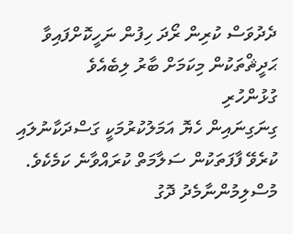ދެދުވަސް ކުރިން ރޯދަ ހިފުން ނަހީކޮށްފައިވާ ޙަދީޘްތަކުން މިކަމަށް ބާރު ލިބެއެވެ
ގުޅުންހުރި
ގިނަގިނައިން ހެޔޮ އަމަލުކުރުމަކީ ގަސްދަކާނުލައި ކުރެވޭ ފާފަތަކުން ސަލާމަތް ކުރައްވާނެ ކަމެކެވެ.
މުސްލިމުންނާމެދު ދޮގު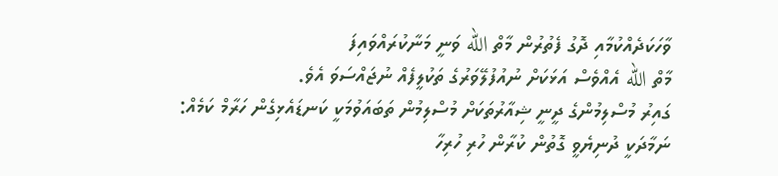ވާހަކަދެއްކުމާއި ދޮގު ފެތުރުން މާތް الله ވަނީ މަނާކުރައްވައިފަ
މާތް الله އެއްވެސް އަޅަކަށް ނުއުފުލޭވަރުގެ ތަކުލީފެއް ނުޖައްސަވަ އެވެ.
ގައިރު މުސްލިމުންގެ ދީނީ ޝިއާރުތަކަށް މުސްލިމުން ތަބައަވުމަކީ ކަނޑައެޅިގެން ހަރާމް ކަމެއް:
ނަމާދަކީ ދުނިޔެވީ ގޮތުން ކުރާން ހުރި ހުރިހާ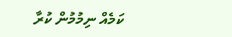ކަމެއް ނިމުމުން ކުރާ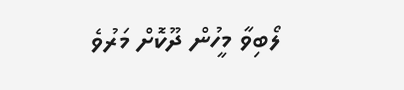ލޯބިވާ މީހުން ދޫކޮށް މަރުވެ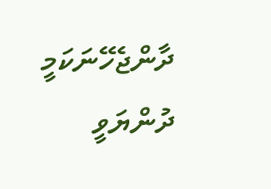ދާންޖެހޭނަކަމީ ދުންޔަވީ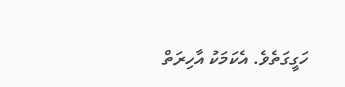ހަގީގަތެވެ. އެކަމަކު އާހިރަތް